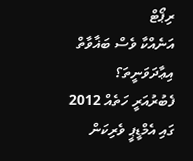ރިޕޯޓް
އަނެއްކާ ވެސް ބަޣާވާތް އިޢާދަވަނީތަ؟
ފެބުރުއަރީ ހަތެއް 2012 ގައި އެމްޑީޕީ ވެރިކަން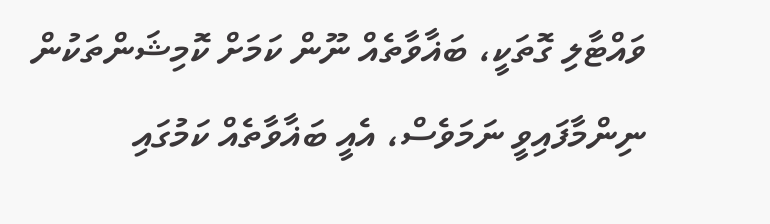ވައްޓާލި ގޮތަކީ، ބަޣާވާތެއް ނޫން ކަމަށް ކޮމިޝަންތަކުން ނިންމާފައިވީ ނަމަވެސް، އެއީ ބަޣާވާތެއް ކަމުގައި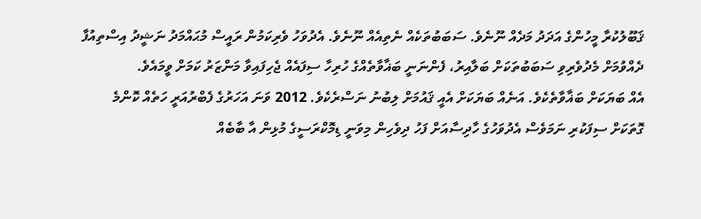ޤަބޫލުކުރާ މީހުންގެ އަދަދު މަދެއް ނޫނެވެ. ސަބަބުތަކެއް ނެތިއެއް ނޫނެވެ. އެދުވަހު ވެރިކަމުން ރައީސް މުޙައްމަދު ނަޝީދު އިސްތިއުފާ ދެއްވުމަށް މެދުވެރިވި ސަބަބުތަކަށް ބަލާއިރު، ފެންނަނީ ބަޣާވާތެއްގެ ހުރިހާ ސިފައެއް ޖެހިފައިވާ މަންޒަރު ކަމަށް ވީމައެވެ.
އެއް ބަޔަކަށް ބަޣާވާތެކެވެ. އަނެއް ބަޔަކަށް އެއީ ޤައުމަށް ލިބުނު ނަސްރެކެވެ. 2012 ވަނަ އަހަރުގެ ފެބްރުއަރީ ހަތެއް ކޮންމެ ގޮތަކަށް ސިފަކުރި ނަމަވެސް އެދުވަހުގެ ހާދިސާއަށް ފަހު ދިވެހިން މިވަނީ ޑިމޮކްރަސީގެ މުޅިން އާ ބާބެއް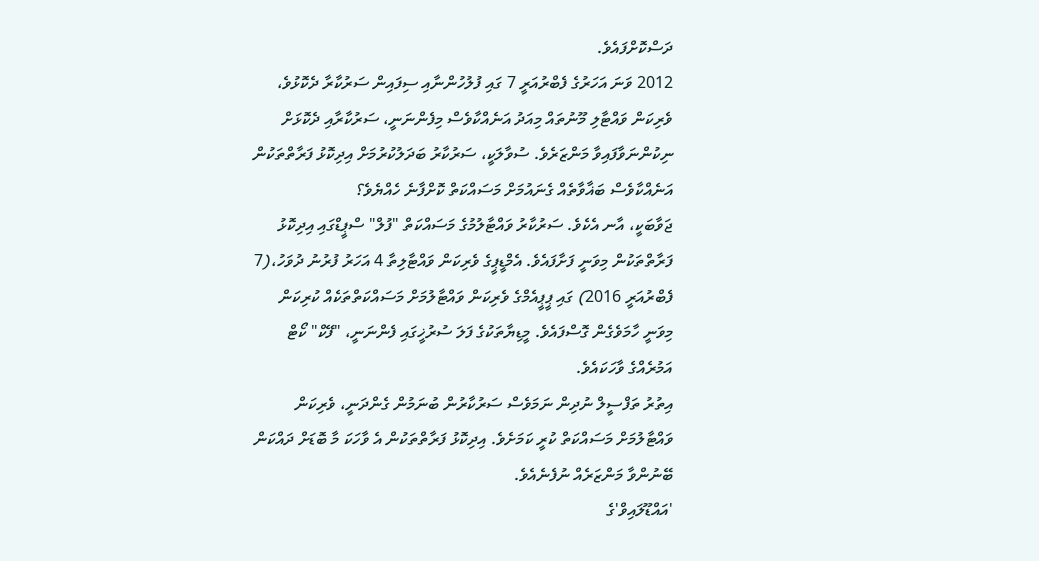ދަސްކޮށްފައެވެ.
2012 ވަނަ އަހަރުގެ ފެބްރުއަރީ 7 ގައި ފުލުހުންނާއި ސިފައިން ސަރުކާރާ ދެކޮޅުވެ، ވެރިކަން ވައްޓާލި މޫނުތައް މިއަދު އަނެއްކާވެސް މިފެންނަނީ، ސަރުކާރާއި ދެކޮޅަށް ނިކުންނަވާފައިވާ މަންޒަރެވެ. ސުވާލަކީ، ސަރުކާރު ބަދަލުކުރުމަށް އިދިކޮޅު ފަރާތްތަކުން އަނެއްކާވެސް ބަޣާވާތެއް ގެނައުމަށް މަސައްކަތް ކޮށްފާނެ ހެއްޔެވެ؟
ޖަވާބަކީ، އާނ އެކެވެ. ސަރުކާރު ވައްޓާލުމުގެ މަސައްކަތް "ފުލް" ސްޕީޑްގައި އިދިކޮޅު ފަރާތްތަކުން މިވަނީ ފަށާފައެވެ. އެމްޑީޕީގެ ވެރިކަން ވައްޓާލިތާ 4 އަހަރު ފުރުނު ދުވަހު،(7 ފެބްރުއަރީ 2016) ގައި ޕީޕީއެމްގެ ވެރިކަން ވައްޓާލުމަށް މަސައްކަތްތަކެއް ކުރިކަން މިވަނީ ހާމަވެގެން ގޮސްފައެވެ. މީޑިޔާތަކުގެ ފަލަ ސުރުޚީގައި ފެންނަނީ، "ފޭކް" ކޯޓް އަމުރެއްގެ ވާހަކައެވެ.
އިތުރު ތަފްސީލް ނުދިން ނަމަވެސް ސަރުކާރުން ބުނަމުން ގެންދަނީ، ވެރިކަން ވައްޓާލުމަށް މަސައްކަތް ކުރީ ކަމަށެވެ. އިދިކޮޅު ފަރާތްތަކުން އެ ވާހަކަ މާ ބޮޑަށް ދައްކަން ބޭނުންވާ މަންޒަރެއް ނުފެނެއެވެ.
'އައްޑޫލައިވް'ގެ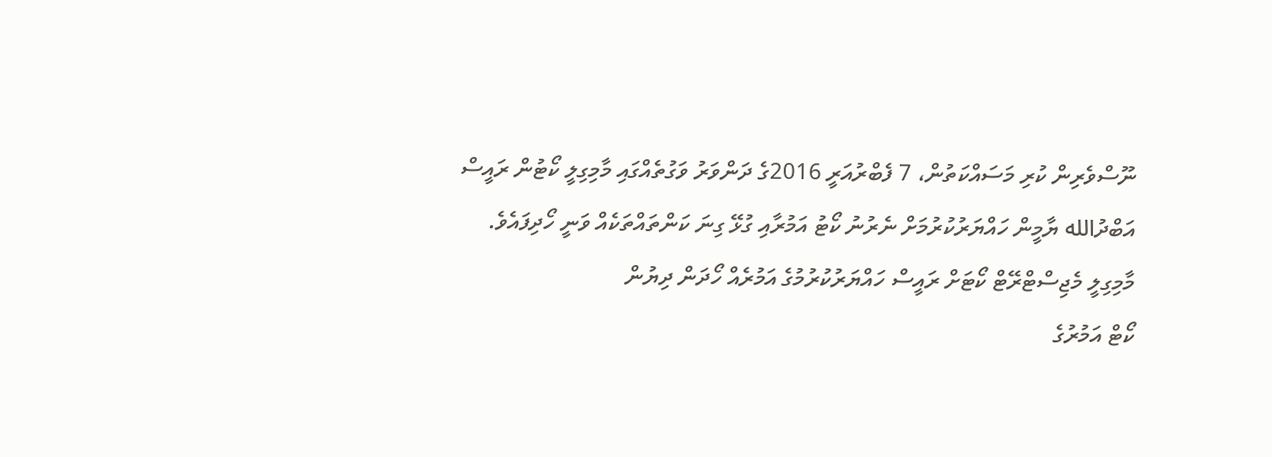ނޫސްވެރިން ކުރި މަސައްކަތުން، 7 ފެބްރުއަރީ 2016ގެ ދަންވަރު ވަގުތެއްގައި މާމިގިލީ ކޯޓުން ރައީސް އަބްދުالله ޔާމީން ހައްޔަރުކުރުމަށް ނެރުނު ކޯޓު އަމުރާއި ގުޅޭ ގިނަ ކަންތައްތަކެއް ވަނީ ހޯދިފައެވެ.
މާމިގިލީ މެޖިސްޓްރޭޓް ކޯޓަށް ރައީސް ހައްޔަރުކުރުމުގެ އަމުރެއް ހޯދަން ދިޔުން
ކޯޓް އަމުރުގެ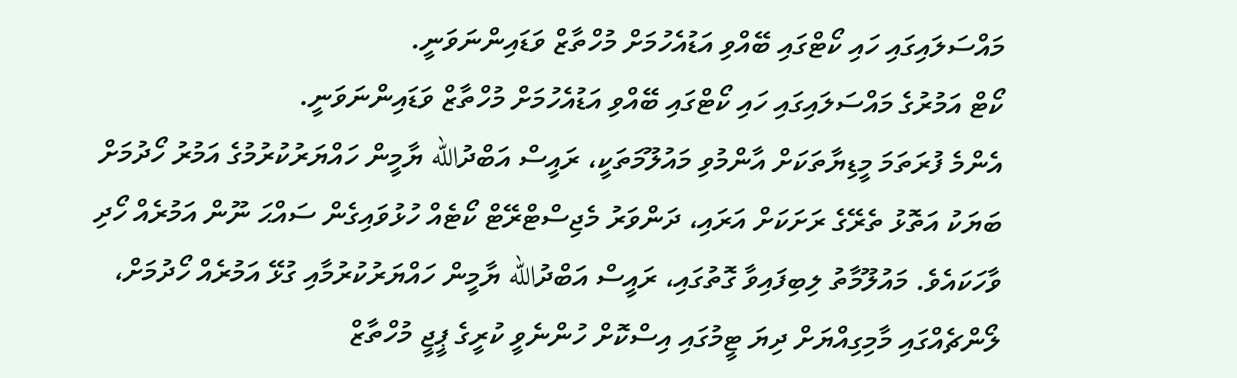މައްސަލައިގައި ހައި ކޯޓްގައި ބޭއްވި އަޑުއެހުމަށް މުހްތާޒް ވަޑައިންނަވަނީ.
ކޯޓް އަމުރުގެ މައްސަލައިގައި ހައި ކޯޓްގައި ބޭއްވި އަޑުއެހުމަށް މުހްތާޒް ވަޑައިންނަވަނީ.
އެންމެ ފުރަތަމަ މީޑިޔާތަކަށް އާންމުވި މައުލޫމަތަކީ، ރައީސް އަބްދުالله ޔާމީން ހައްޔަރުކުރުމުގެ އަމުރު ހޯދުމަށް ބަޔަކު އަތޮޅު ތެރޭގެ ރަށަކަށް އަރައި، ދަންވަރު މެޖިސްޓްރޭޓް ކޯޓެއް ހުޅުވައިގެން ސައްޙަ ނޫން އަމުރެއް ހޯދި ވާހަކައެވެ. މައުލޫމާތު ލިބިފައިވާ ގޮތުގައި، ރައީސް އަބްދުالله ޔާމީން ހައްޔަރުކުރުމާއި ގުޅޭ އަމުރެއް ހޯދުމަށް، ލޯންޗެއްގައި މާމިގިއްޔަށް ދިޔަ ޓީމުގައި އިސްކޮށް ހުންނެވީ ކުރީގެ ޕީޖީ މުހްތާޒް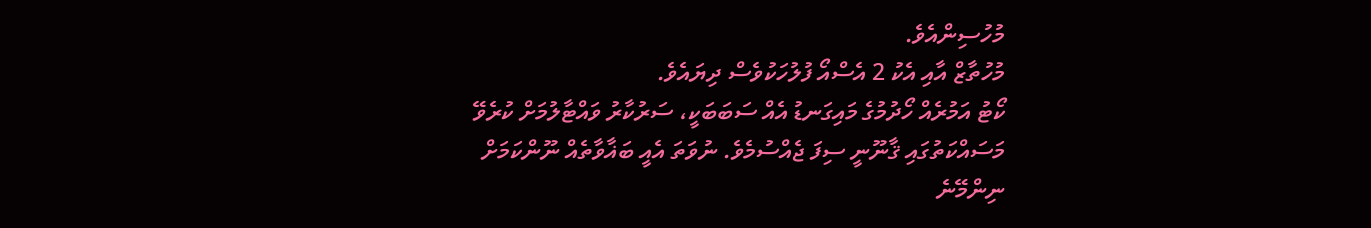މުހުސިންއެވެ.
މުހުތާޒް އާއި އެކު 2 އެސްއޯ ފުލުހަކުވެސް ދިޔައެވެ.
ކޯޓު އަމުރެއް ހޯދުމުގެ މައިގަނޑު އެއް ސަބަބަކީ، ސަރުކާރު ވައްޓާލުމަށް ކުރެވޭ މަސައްކަތުގައި ޤާނޫނީ ސިފަ ޖެއްސުމެވެ. ނުވަތަ އެއީ ބަޣާވާތެއް ނޫންކަމަށް ނިންމޭނެ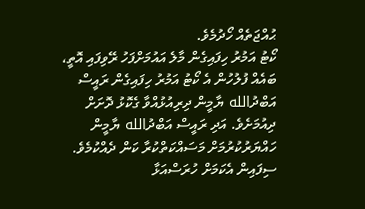ޙުއްޖަތެއް ހޯދުމެވެ.
ކޯޓު އަމުރު ހިފައިގެން މާލެ އައުމަށްފަހު ރޭވިފައި އޮތީ، ބައެއް ފުލުހުން އެ ކޯޓު އަމުރު ހިފައިގެން ރައީސް އަބްދުالله ޔާމީން ދިރިއުޅުއްވާ ގެކޮޅު ދޮށަށް ދިއުމަށެވެ. އަދި ރައީސް އަބްދުالله ޔާމީން ހައްޔަރުކުރުމަށް މަސައްކަތްކުރާ ކަން ދެއްކުމެވެ. ސިފައިން އެކަމަށް ހުރަސްއަޅާ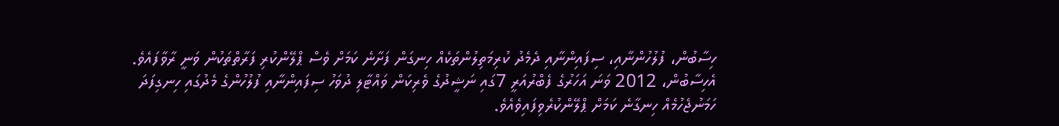ހިސާބުން، ފުލުހުންނާއި، ސިފައިންނާއި ދެމެދު ކުރިމަތިލުންތަކެއް ހިނގަން ފަށާނެ ކަމަށް ވެސް ޕްލޭންކުރި ފަރާތްތަކުން ވަނީ ރާވާފައެވެ.
އެހިސާބުން، 2012 ވަނަ އަހަރުގެ ފެބްރުއަރީ 7ގައި ނަޝީދުގެ ވެރިކަން ވައްޓާލި ދުވަހު ސިފައިންނާއި ފުލުހުންގެ މެދުގައި ހިނގިފަދަ ހަމަނުޖެހުމެއް ހިނގާނެ ކަމަށް ޕްލޭންކުރެވިފައިވެއެވެ.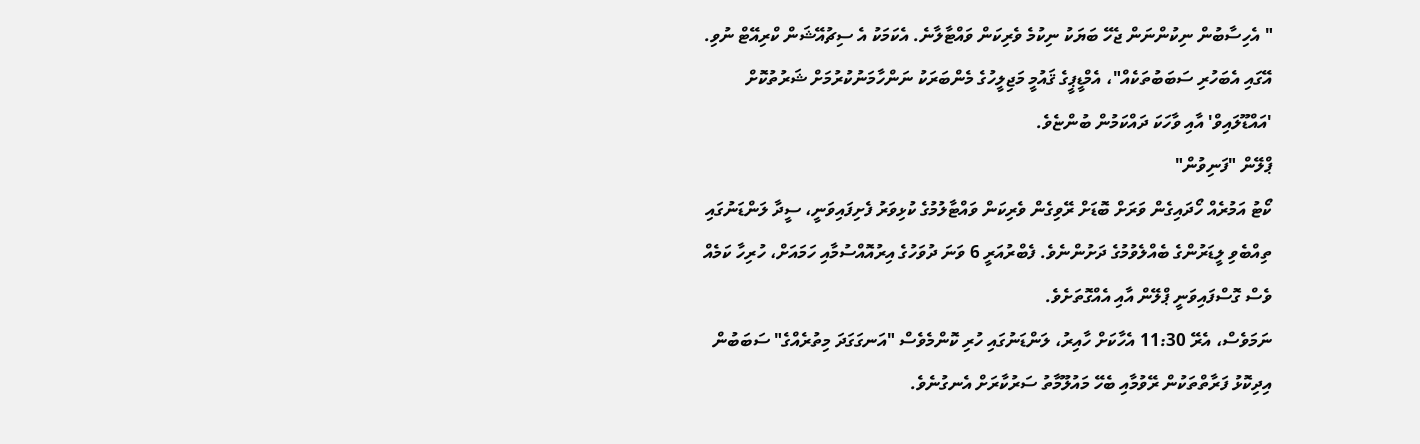" އެހިސާބުން ނިކުންނަން ޖެހޭ ބަޔަކު ނިކުމެ ވެރިކަން ވައްޓާލާނެ. އެކަމަކު އެ ސިޗުއޭޝަން ކްރިއޭޓް ނުވި. އޭގައި އެބަހުރި ސަބަބުތަކެއް"، އެމްޑީޕީގެ ޤައުމީ މަޖިލީހުގެ މެންބަރަކު ނަންހާމަނުކުރުމަށް ޝަރުތުކޮށް 'އައްޑޫލައިވް' އާއި ވާހަކަ ދައްކަމުން ބުންޏެވެ.
ޕްލޭން "ފަނިވުން"
ކޯޓު އަމުރެއް ހޯދައިގެން ވަރަށް ބޮޑަށް ރޭވިގެން ވެރިކަން ވައްޓާލުމުގެ ކުޅިވަރު ފެށިފައިވަނީ، ސީދާ ލަންޑަނުގައި ތިއްބެވި ލީޑަރުންގެ ބެއްލެވުމުގެ ދަށުންނެވެ. ފެބްރުއަރީ 6 ވަނަ ދުވަހުގެ އިރުއޮއްސުމާއި ހަމައަށް، ހުރިހާ ކަމެއް ވެސް ގޮސްފައިވަނީ ޕްލޭން އާއި އެއްގޮތަށެވެ.
ނަމަވެސް، އެރޭ 11:30 އެހާކަށް ހާއިރު، ލަންޑަނުގައި ހުރި ކޮންމެވެސް "އަނގަގަދަ މިތުރެއްގެ" ސަބަބުން އިދިކޮޅު ފަރާތްތަކުން ރޭވުމާއި ބެހޭ މައުލޫމާތު ސަރުކާރަށް އެނގުނެވެ.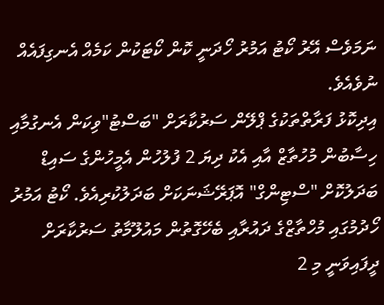ނަމަވެސް އޭރު ކޯޓު އަމުރު ހޯދަނީ ކޮން ކޯޓަކުން ކަމެއް އެނގިފައެއް ނުވެއެވެ.
އިދިކޮޅު ފަރާތްތަކުގެ ޕްލޭން ސަރުކާރަށް "ބަސްޓު"ވިކަން އެނގުމާއި ހިސާބުން މުހުތާޒް އާއި އެކު ދިޔަ 2 ފުލުހުން އެމީހުންގެ ސައިޑް ބަދަލުކޮށް "ސްޓިންގް" އޮޕަރޭޝަނަކަށް ބަދަލުކުރިއެވެ. ކޯޓު އަމުރު ހޯދުމުގައި މުހްތާޒްގެ ދައުރާއި ބެހޭގޮތުން މައުލޫމާތު ސަރުކާރަށް ދީފައިވަނީ މި 2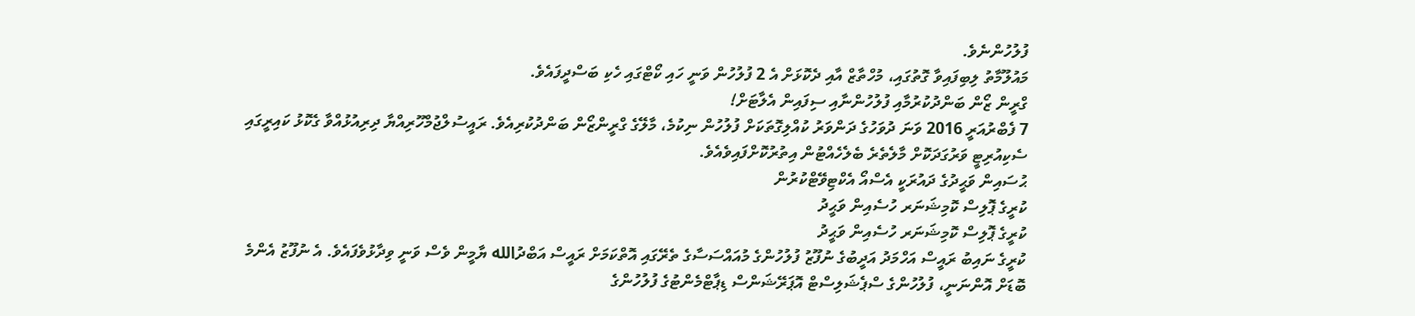ފުލުހުންނެވެ.
މައުލޫމާތު ލިބިފައިވާ ގޮތުގައި، މުހްތާޒް އާއި ދެކޮޅަށް އެ 2 ފުލުހުން ވަނީ ހައި ކޯޓްގައި ހެކި ބަސްދީފައެވެ.
ގްރީން ޒޯން ބަންދުކުރުމާއި ފުލުހުންނާއި ސިފައިން އެލާޓަށް!
7 ފެބްރުއަރީ 2016 ވަނަ ދުވަހުގެ ދަންވަރު ކުއްލިގޮތަކަށް ފުލުހުން ނިކުމެ، މާލޭގެ ގްރީންޒޯން ބަންދުކުރިއެވެ. ރައީސުލްޖުމްހޫރިއްޔާ ދިރިއުޅުއްވާ ގެކޮޅު ކައިރީގައި ސެކިއުރިޓީ ވަރުގަދަކޮށް މާލެތެރެ ބެލެހެއްޓުން އިތުރުކޮށްފައިވެއެވެ.
ޙުސައިން ވަޙީދުގެ ދައުރަކީ އެސްއޯ އެކްޓިވޭޓްކުރުން
ކުރީގެ ޕޮލިސް ކޮމިޝަނަރ ހުސެއިން ވަޙީދު
ކުރީގެ ޕޮލިސް ކޮމިޝަނަރ ހުސެއިން ވަޙީދު
ކުރީގެ ނައިބު ރައީސް އަހްމަދު އަދީބުގެ ނުފޫޒު ފުލުހުންގެ މުއައްސަސާގެ ތެރޭގައި އޮތްކަމަށް ރައީސް އަބްދުالله ޔާމީން ވެސް ވަނީ ވިދާޅުވެފައެވެ. އެ ނުފޫޒު އެންމެ ބޮޑަށް އޮންނަނީ، ފުލުހުންގެ ސްޕެޝަލިސްޓް އޮޕަރޭޝަންސް ޑިޕާޓްމެންޓުގެ ފުލުހުންގެ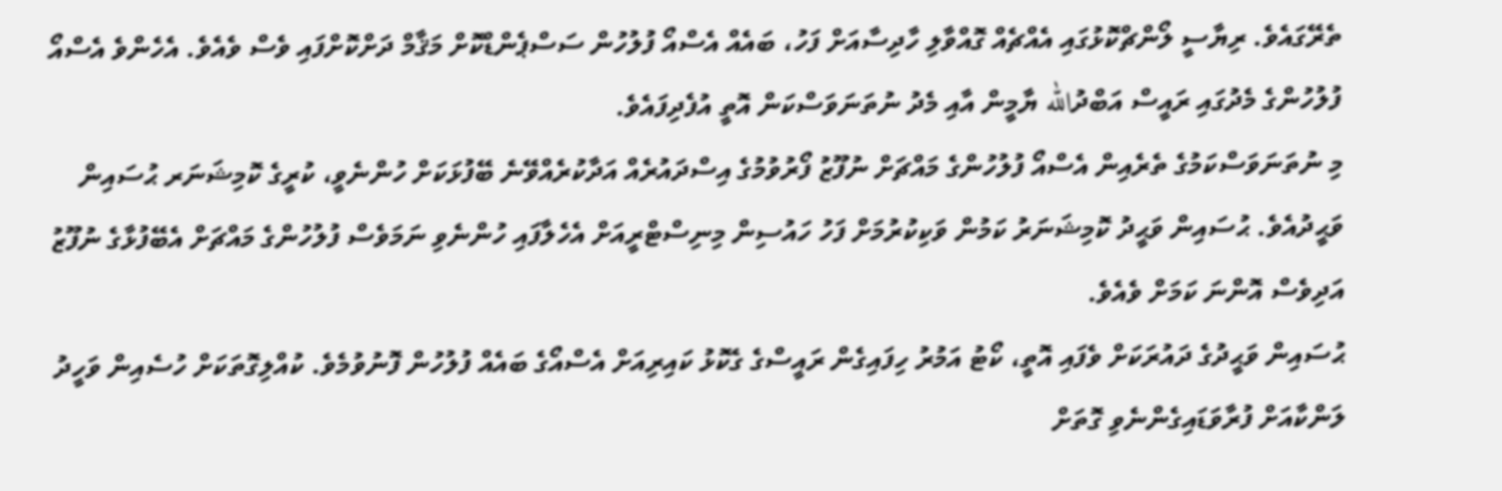ތެރޭގައެވެ. ރިޔާސީ ލޯންޗްކޮޅުގައި އެއްޗެއް ގޮއްވާލި ހާދިސާއަށް ފަހު، ބައެއް އެސްއޯ ފުލުހުން ސަސްޕެންޑްކޮށް މަޤާމް ދަށްކޮށްފައި ވެސް ވެއެވެ. އެހެންވެ އެސްއޯ ފުލުހުންގެ މެދުގައި ރައީސް އަބްދުالله ޔާމީން އާއި މެދު ނުތަނަވަސްކަން އޮތީ އުފެދިފައެވެ.
މި ނުތަނަވަސްކަމުގެ ތެރެއިން އެސްއޯ ފުލުހުންގެ މައްޗަށް ނުފޫޒު ފޯރުވުމުގެ އިސްދައުރެއް އަދާކުރެއްވޭނެ ބޭފުޅަކަށް ހުންނެވީ، ކުރީގެ ކޮމިޝަނަރ ޙުސައިން ވަޙީދުއެވެ. ޙުސައިން ވަޙީދު ކޮމިޝަނަރު ކަމުން ވަކިކުރުމަށް ފަހު ހައުސިން މިނިސްޓްރީއަށް އެހެލާފައި ހުންނެވި ނަމަވެސް ފުލުހުންގެ މައްޗަށް އެބޭފުޅާގެ ނުފޫޒު އަދިވެސް އޮންނަ ކަމަށް ވެއެވެ.
ޙުސައިން ވަޙީދުގެ ދައުރަކަށް ވެފައި އޮތީ، ކޯޓު އަމުރު ހިފައިގެން ރައީސްގެ ގެކޮޅު ކައިރިއަށް އެސްއޯގެ ބައެއް ފުލުހުން ފޮނުވުމެވެ. ކުއްލިގޮތަކަށް ހުސެއިން ވަހީދު ލަންކާއަށް ފުރާވަޑައިގެންނެވި ގޮތަށް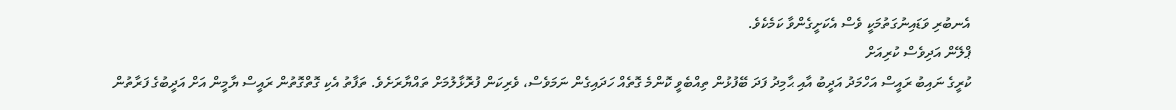އެނބުރި ވަޑައިނުގަތުމަކީ ވެސް އެކަށީގެންވާ ކަމެކެވެ.
ޕްލޭން އަދިވެސް ކުރިއަށް
ކުރީގެ ނައިބު ރައީސް އަހްމަދު އަދީބު އާއި ޙާމިދު ފަދަ ބޭފުޅުން ތިއްބެވީ ކޮންމެ ގޮތެއް ހަދައިގެން ނަމަވެސް، ވެރިކަން ފުރޮޅާލުމަށް ތައްޔާރަށެވެ. ތަފާތު އެކި ގޮތްގޮތުން ރައީސް ޔާމީން އަށް އަދީބުގެ ފަރާތުން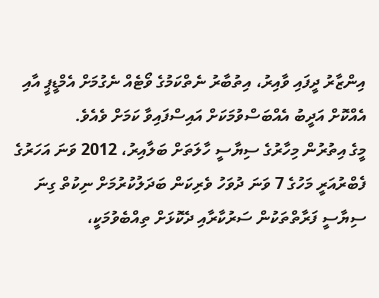އިންޒާރު ދީފައި ވާއިރު، އިތުބާރު ނެތްކަމުގެ ވޯޓެއް ނެގުމަށް އެމްޑީޕީ އާއި އެއްކޮށް އަދީބު އެއްބަސްވުމަކަށް އައިސްފައިވާ ކަމަށް ވެއެވެ.
މީގެ އިތުރުން މިހާރުގެ ސިޔާސީ ހާލަތަށް ބަލާއިރު، 2012 ވަނަ އަހަރުގެ ފެބްރުއަރީ މަހުގެ 7 ވަނަ ދުވަހު ވެރިކަން ބަދަލުކުރުމަށް ނިކުތް ގިނަ ސިޔާސީ ފަރާތްތަކުން ސަރުކާރާއި ދެކޮޅަށް ތިއްބެވުމަކީ،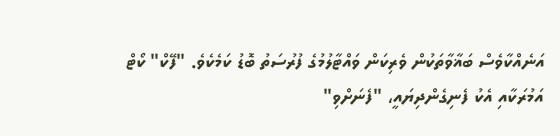އަނެއްކާވެސް ބަޣާވާތަކުން ވެރިކަން ވައްޓާލުމުގެ ފުރުސަތު ބޮޑު ކަމެކެވެ. "ފޭކް" ކޯޓް އަމުރަކާއި އެކު ފެނިގެންދިޔައީ، "ފެނަށްވި"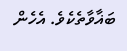ބަޣާވާތެކެވެ. އެހެން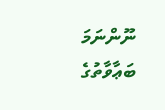ނޫންނަމަ ބަޢާވާތުގެ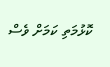ކޮޅުމަތި ކަމަށް ވެސް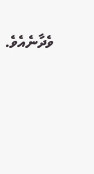ވެދާނެއެވެ.